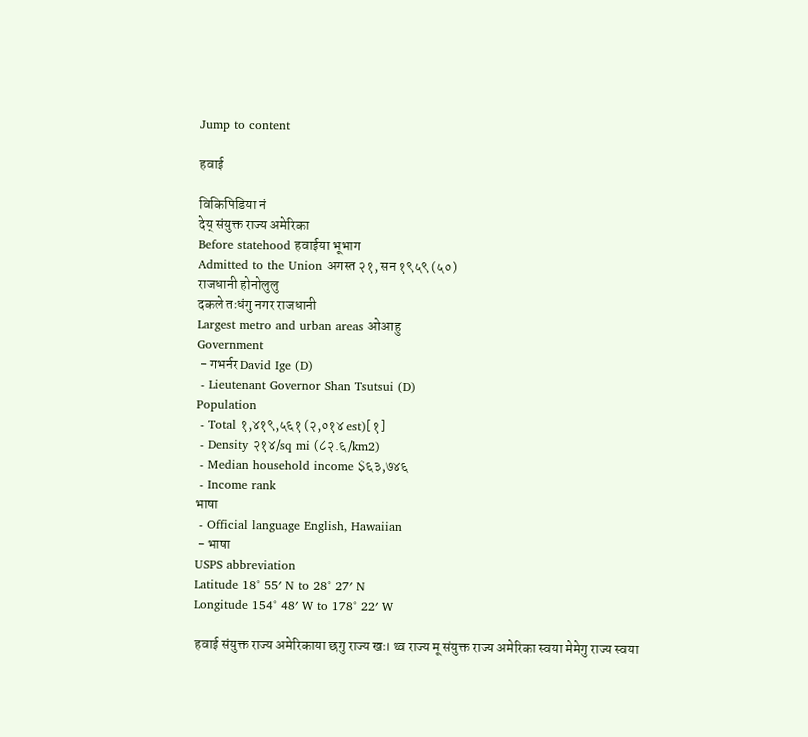Jump to content

हवाई

विकिपिडिया नं
देय् संयुक्त राज्य अमेरिका
Before statehood हवाईया भूभाग
Admitted to the Union अगस्त २१, सन १९५९ (५०)
राजधानी होनोलुलु
दकले तःधंगु नगर राजधानी
Largest metro and urban areas ओआहु
Government
 - गभर्नर David Ige (D)
 - Lieutenant Governor Shan Tsutsui (D)
Population
 - Total १,४१९,५६१ (२,०१४ est)[१]
 - Density २१४/sq mi (८२.६/km2)
 - Median household income $६३,७४६
 - Income rank
भाषा
 - Official language English, Hawaiian
 - भाषा
USPS abbreviation
Latitude 18° 55′ N to 28° 27′ N
Longitude 154° 48′ W to 178° 22′ W

हवाई संयुक्त राज्य अमेरिकाया छगु राज्य खः। थ्व राज्य मू संयुक्त राज्य अमेरिका स्वया मेमेगु राज्य स्वया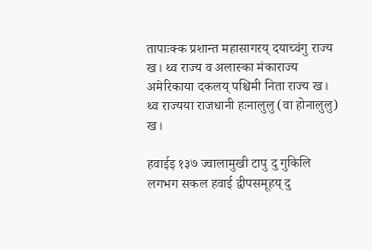तापाःक्क प्रशान्त महासागरय् दयाच्वंगु राज्य ख। थ्व राज्य व अलास्का मंकाराज्य अमेरिकाया दकलय् पश्चिमी निता राज्य ख। थ्व राज्यया राजधानी हःनालुलु (वा होनालुलु) ख।

हवाईइ १३७ ज्वालामुखी टापु दु गुकिलि लगभग सकल हवाई द्वीपसमूहय् दु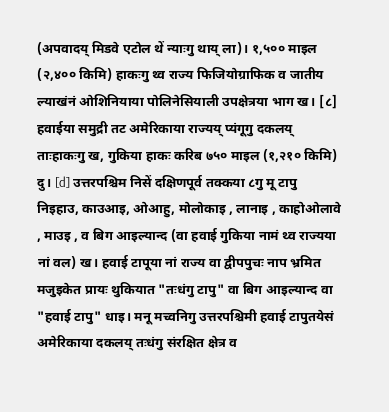(अपवादय् मिडवे एटोल थें न्याःगु थाय् ला)। १,५०० माइल (२,४०० किमि) हाकःगु थ्व राज्य फिजियोग्राफिक व जातीय ल्याखंनं ओशिनियाया पोलिनेसियाली उपक्षेत्रया भाग ख। [८] हवाईया समुद्री तट अमेरिकाया राज्यय् प्यंगूगु दकलय् ताःहाकःगु ख, गुकिया हाकः करिब ७५० माइल (१,२१० किमि) दु। [d] उत्तरपश्चिम निसें दक्षिणपूर्व तक्कया ८गु मू टापु निइहाउ, काउआइ, ओआहु, मोलोकाइ , लानाइ , काहोओलावे , माउइ , व बिग आइल्यान्द (वा हवाई गुकिया नामं थ्व राज्यया नां वल) ख। हवाई टापूया नां राज्य वा द्वीपपुचः नाप भ्रमित मजुइकेत प्रायः थुकियात "तःधंगु टापु" वा बिग आइल्यान्द वा "हवाई टापु" धाइ। मनू मच्वनिगु उत्तरपश्चिमी हवाई टापुतयेसं अमेरिकाया दकलय् तःधंगु संरक्षित क्षेत्र व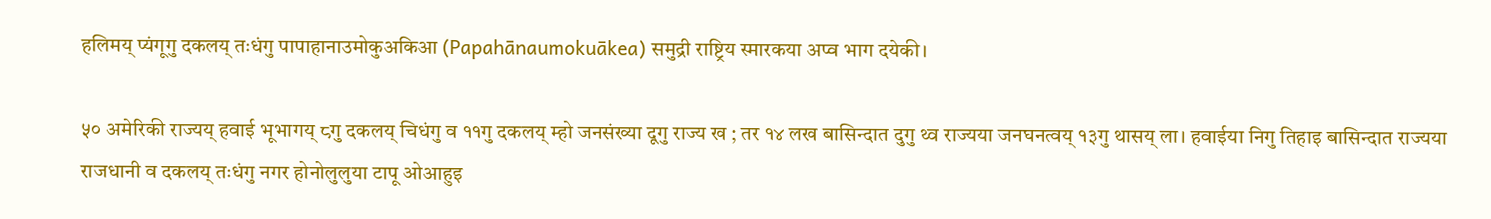हलिमय् प्यंगूगु दकलय् तःधंगु पापाहानाउमोकुअकिआ (Papahānaumokuākea) समुद्री राष्ट्रिय स्मारकया अप्व भाग दयेकी।

५० अमेरिकी राज्यय् हवाई भूभागय् ८गु दकलय् चिधंगु व ११गु दकलय् म्हो जनसंख्या दूगु राज्य ख ; तर १४ लख बासिन्दात दुगु थ्व राज्यया जनघनत्वय् १३गु थासय् ला। हवाईया निगु तिहाइ बासिन्दात राज्यया राजधानी व दकलय् तःधंगु नगर होनोलुलुया टापू ओआहुइ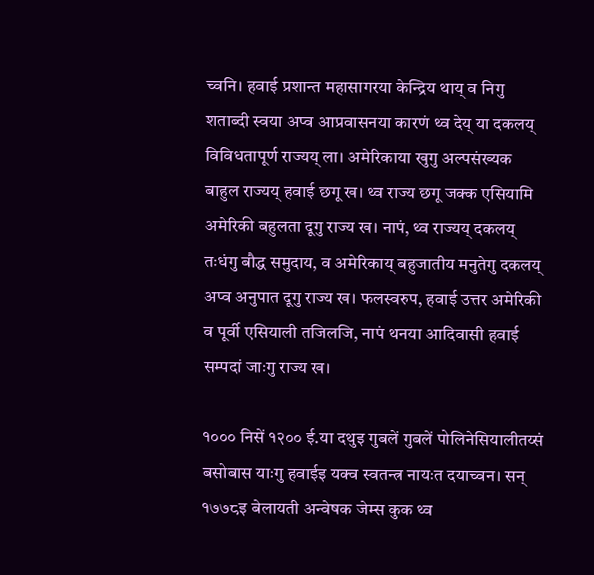च्वनि। हवाई प्रशान्त महासागरया केन्द्रिय थाय् व निगु शताब्दी स्वया अप्व आप्रवासनया कारणं थ्व देय् या दकलय् विविधतापूर्ण राज्यय् ला। अमेरिकाया खुगु अल्पसंख्यक बाहुल राज्यय् हवाई छगू ख। थ्व राज्य छगू जक्क एसियामि अमेरिकी बहुलता दूगु राज्य ख। नापं, थ्व राज्यय् दकलय् तःधंगु बौद्ध समुदाय, व अमेरिकाय् बहुजातीय मनुतेगु दकलय् अप्व अनुपात दूगु राज्य ख। फलस्वरुप, हवाई उत्तर अमेरिकी व पूर्वी एसियाली तजिलजि, नापं थनया आदिवासी हवाई सम्पदां जाःगु राज्य ख।

१००० निसें १२०० ई.या दथुइ गुबलें गुबलें पोलिनेसियालीतय्सं बसोबास याःगु हवाईइ यक्व स्वतन्त्र नायःत दयाच्वन। सन् १७७८इ बेलायती अन्वेषक जेम्स कुक थ्व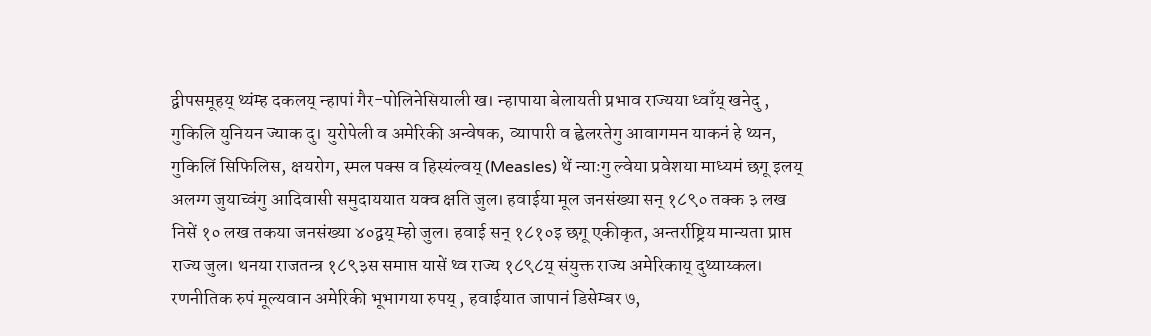द्वीपसमूहय् थ्यंम्ह दकलय् न्हापां गैर-पोलिनेसियाली ख। न्हापाया बेलायती प्रभाव राज्यया ध्वाँय् खनेदु , गुकिलि युनियन ज्याक दु। युरोपेली व अमेरिकी अन्वेषक, व्यापारी व ह्वेलरतेगु आवागमन याकनं हे थ्यन, गुकिलिं सिफिलिस, क्षयरोग, स्मल पक्स व हिस्यंल्वय् (Measles) थें न्याःगु ल्वेया प्रवेशया माध्यमं छगू इलय् अलग्ग जुयाच्वंगु आदिवासी समुदाययात यक्व क्षति जुल। हवाईया मूल जनसंख्या सन् १८९० तक्क ३ लख निसें १० लख तकया जनसंख्या ४०द्वय् म्हो जुल। हवाई सन् १८१०इ छगू एकीकृत, अन्तर्राष्ट्रिय मान्यता प्राप्त राज्य जुल। थनया राजतन्त्र १८९३स समाप्त यासें थ्व राज्य १८९८य् संयुक्त राज्य अमेरिकाय् दुथ्याय्कल। रणनीतिक रुपं मूल्यवान अमेरिकी भूभागया रुपय् , हवाईयात जापानं डिसेम्बर ७,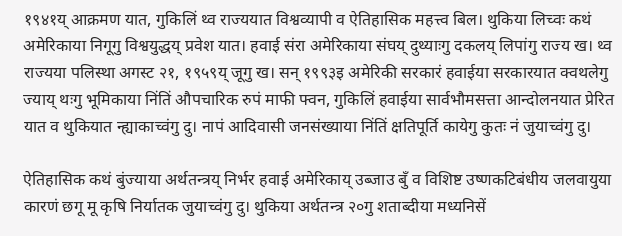१९४१य् आक्रमण यात, गुकिलिं थ्व राज्ययात विश्वव्यापी व ऐतिहासिक महत्त्व बिल। थुकिया लिच्वः कथं अमेरिकाया निगूगु विश्वयुद्धय् प्रवेश यात। हवाई संरा अमेरिकाया संघय् दुथ्याःगु दकलय् लिपांगु राज्य ख। थ्व राज्यया पलिस्था अगस्ट २१, १९५९य् जूगु ख। सन् १९९३इ अमेरिकी सरकारं हवाईया सरकारयात क्वथलेगु ज्याय् थःगु भूमिकाया निंतिं औपचारिक रुपं माफी फ्वन, गुकिलिं हवाईया सार्वभौमसत्ता आन्दोलनयात प्रेरित यात व थुकियात न्ह्याकाच्वंगु दु। नापं आदिवासी जनसंख्याया निंतिं क्षतिपूर्ति कायेगु कुतः नं जुयाच्वंगु दु।

ऐतिहासिक कथं बुंज्याया अर्थतन्त्रय् निर्भर हवाई अमेरिकाय् उब्जाउ बुँ व विशिष्ट उष्णकटिबंधीय जलवायुया कारणं छगू मू कृषि निर्यातक जुयाच्वंगु दु। थुकिया अर्थतन्त्र २०गु शताब्दीया मध्यनिसें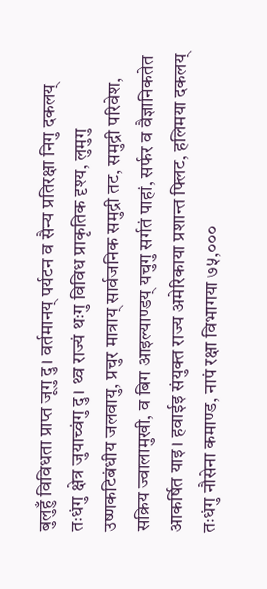बुलुहुँ विविधता प्राप्त जूगु दु। वर्तमानय् पर्यटन व सैन्य प्रतिरक्षा निगु दकलय् तःधंगु क्षेत्र जुयाच्वंगु दु। थ्व राज्यं थःगु विविध प्राकृतिक दृश्य, लुमुगु उष्णकटिबंधीय जलवायु, प्रचुर मात्राय् सार्वजनिक समुद्री तट, समुद्री परिवेश, सक्रिय ज्वालामुखी, व बिग आइल्याण्डय् यचुगु सर्गतं पाहां, सर्फर व वैज्ञानिकतेत आकर्षित याइ। हवाईइ संयुक्त राज्य अमेरिकाया प्रशान्त फ्लिट, हलिमया दकलय् तःधंगु नौसेना कमाण्ड, नापं रक्षा विभागया ७५,०००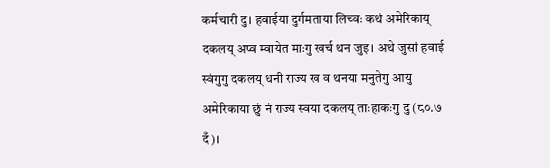कर्मचारी दु। हवाईया दुर्गमताया लिच्वः कथं अमेरिकाय् दकलय् अप्व म्वायेत माःगु खर्च थन जुइ। अथे जुसां हवाई स्वंगुगु दकलय् धनी राज्य ख व थनया मनुतेगु आयु अमेरिकाया छुं नं राज्य स्वया दकलय् ताःहाकःगु दु (८०.७ दँ)।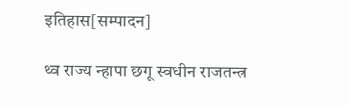इतिहास[सम्पादन]

थ्व राज्य न्हापा छगू स्वधीन राजतन्त्र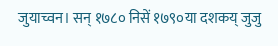जुयाच्वन। सन् १७८० निसें १७९०या दशकय् जुजु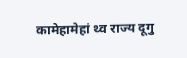कामेहामेहां थ्व राज्य दूगु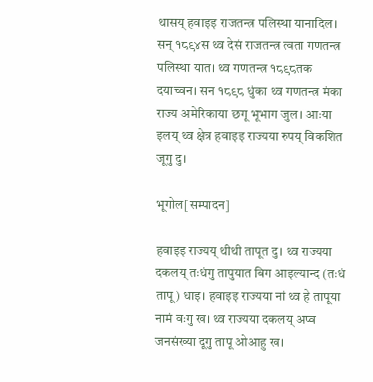थासय् हवाइइ राजतन्त्र पलिस्था यानादिल। सन् १८९४स थ्व देसं राजतन्त्र त्वता गणतन्त्र पलिस्था यात। थ्व गणतन्त्र १८९८तक दयाच्वन। सन १८९८ धुंका थ्व गणतन्त्र मंका राज्य अमेरिकाया छगू भूभाग जुल। आःया इलय् थ्व क्षेत्र हवाइइ राज्यया रुपय् विकशित जूगु दु।

भूगोल[सम्पादन]

हवाइइ राज्यय् थीथी तापूत दु। थ्व राज्यया दकलय् तःधंगु तापुयात बिग आइल्यान्द (तःधं तापू) धाइ। हवाइइ राज्यया नां थ्व हे तापूया नामं वःगु ख। थ्व राज्यया दकलय् अप्व जनसंख्या दूगु तापू ओआहु ख।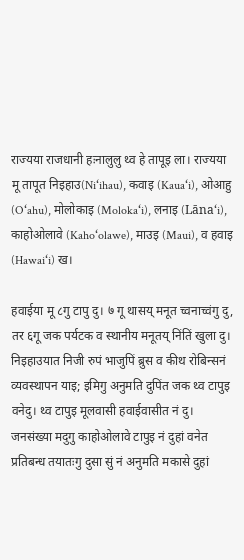राज्यया राजधानी हःनालुलु थ्व हे तापूइ ला। राज्यया मू तापूत निइहाउ(Niʻihau), कवाइ (Kauaʻi), ओआहु (Oʻahu), मोलोकाइ (Molokaʻi), लनाइ (Lānaʻi), काहोओलावे (Kahoʻolawe), माउइ (Maui), व हवाइ (Hawaiʻi) ख।

हवाईया मू ८गु टापु दु। ७ गू थासय् मनूत च्वनाच्वंगु दु, तर ६गू जक पर्यटक व स्थानीय मनूतय् निंतिं खुला दु। निइहाउयात निजी रुपं भाजुपिं ब्रुस व कीथ रोबिन्सनं व्यवस्थापन याइ; इमिगु अनुमति दुपिंत जक थ्व टापुइ वनेदु। थ्व टापुइ मूलवासी हवाईवासीत नं दु। जनसंख्या मदुगु काहोओलावे टापुइ नं दुहां वनेत प्रतिबन्ध तयातःगु दुसा सुं नं अनुमति मकासे दुहां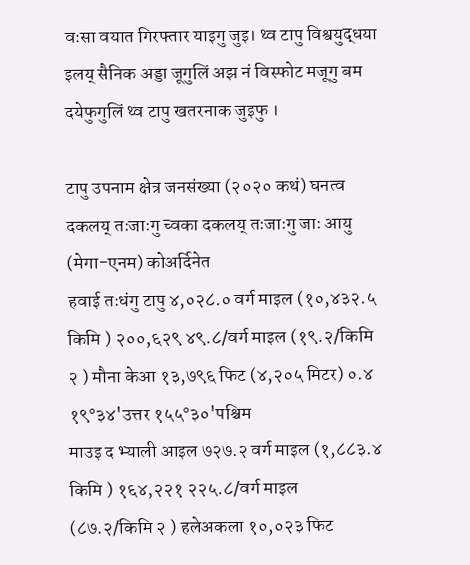वःसा वयात गिरफ्तार याइगु जुइ। थ्व टापु विश्वयुद्धया इलय् सैनिक अड्डा जूगुलिं अझ नं विस्फोट मजूगु बम दयेफुगुलिं थ्व टापु खतरनाक जुइफु ।

टापु उपनाम क्षेत्र जनसंख्या (२०२० कथं) घनत्व दकलय् तःजाःगु च्वका दकलय् तःजाःगु जाः आयु (मेगा-एनम) कोअर्दिनेत
हवाई तःधंगु टापु ४,०२८.० वर्ग माइल (१०,४३२.५ किमि ) २००,६२९ ४९.८/वर्ग माइल (१९.२/किमि २ ) मौना केआ १३,७९६ फिट (४,२०५ मिटर) ०.४ १९°३४'उत्तर १५५°३०'पश्चिम
माउइ द भ्याली आइल ७२७.२ वर्ग माइल (१,८८३.४ किमि ) १६४,२२१ २२५.८/वर्ग माइल (८७.२/किमि २ ) हलेअकला १०,०२३ फिट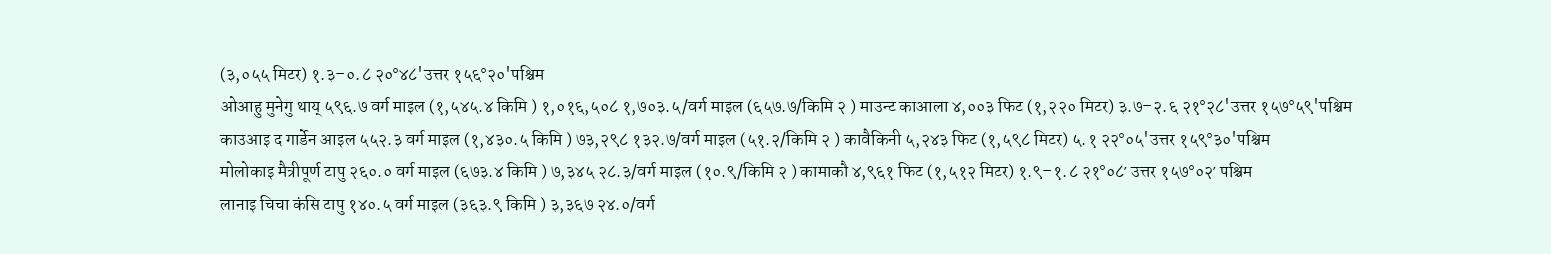(३,०५५ मिटर) १.३–०.८ २०°४८'उत्तर १५६°२०'पश्चिम
ओआहु मुनेगु थाय् ५९६.७ वर्ग माइल (१,५४५.४ किमि ) १,०१६,५०८ १,७०३.५/वर्ग माइल (६५७.७/किमि २ ) माउन्ट काआला ४,००३ फिट (१,२२० मिटर) ३.७–२.६ २१°२८'उत्तर १५७°५९'पश्चिम
काउआइ द गार्डेन आइल ५५२.३ वर्ग माइल (१,४३०.५ किमि ) ७३,२९८ १३२.७/वर्ग माइल (५१.२/किमि २ ) कावैकिनी ५,२४३ फिट (१,५९८ मिटर) ५.१ २२°०५'उत्तर १५९°३०'पश्चिम
मोलोकाइ मैत्रीपूर्ण टापु २६०.० वर्ग माइल (६७३.४ किमि ) ७,३४५ २८.३/वर्ग माइल (१०.९/किमि २ ) कामाकौ ४,९६१ फिट (१,५१२ मिटर) १.९–१.८ २१°०८′ उत्तर १५७°०२′ पश्चिम
लानाइ चिचा कंसि टापु १४०.५ वर्ग माइल (३६३.९ किमि ) ३,३६७ २४.०/वर्ग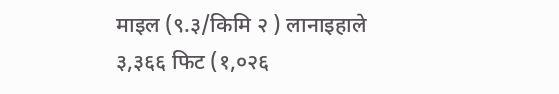माइल (९.३/किमि २ ) लानाइहाले ३,३६६ फिट (१,०२६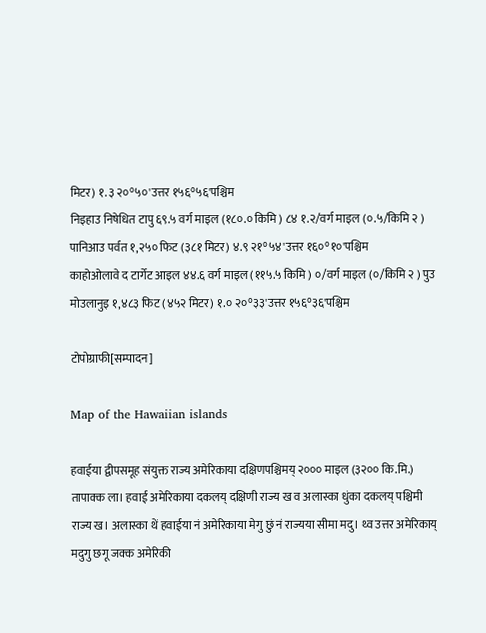मिटर) १.३ २०°५०'उत्तर १५६°५६'पश्चिम
निइहाउ निषेधित टापु ६९.५ वर्ग माइल (१८०.० किमि ) ८४ १.२/वर्ग माइल (०.५/किमि २ ) पानिआउ पर्वत १,२५० फिट (३८१ मिटर) ४.९ २१°५४'उत्तर १६०°१०'पश्चिम
काहोओलावे द टार्गेट आइल ४४.६ वर्ग माइल (११५.५ किमि ) ०/वर्ग माइल (०/किमि २ ) पुउ मोउलानुइ १,४८३ फिट (४५२ मिटर) १.० २०°३३'उत्तर १५६°३६'पश्चिम

टोपोग्राफी[सम्पादन]

Map of the Hawaiian islands

हवाईया द्वीपसमूह संयुक्त राज्य अमेरिकाया दक्षिणपश्चिमय् २००० माइल (३२०० कि.मि.) तापाक्क ला। हवाई अमेरिकाया दकलय् दक्षिणी राज्य ख व अलास्का धुंका दकलय् पश्चिमी राज्य ख। अलास्का थें हवाईया नं अमेरिकाया मेगु छुं नं राज्यया सीमा मदु। थ्व उत्तर अमेरिकाय् मदुगु छगू जक्क अमेरिकी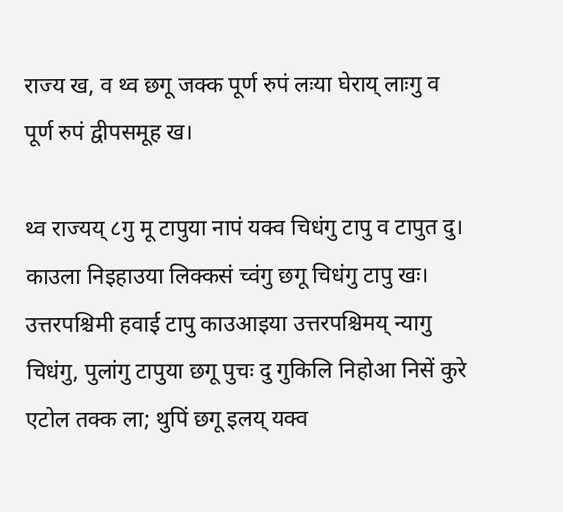राज्य ख, व थ्व छगू जक्क पूर्ण रुपं लःया घेराय् लाःगु व पूर्ण रुपं द्वीपसमूह ख।

थ्व राज्यय् ८गु मू टापुया नापं यक्व चिधंगु टापु व टापुत दु। काउला निइहाउया लिक्कसं च्वंगु छगू चिधंगु टापु खः। उत्तरपश्चिमी हवाई टापु काउआइया उत्तरपश्चिमय् न्यागु चिधंगु, पुलांगु टापुया छगू पुचः दु गुकिलि निहोआ निसें कुरे एटोल तक्क ला; थुपिं छगू इलय् यक्व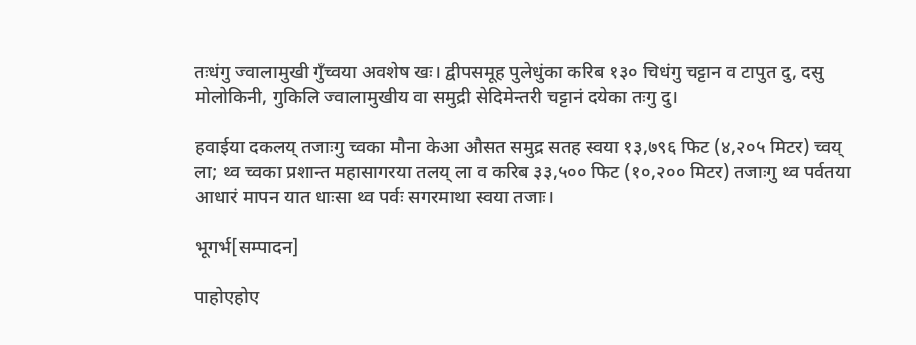तःधंगु ज्वालामुखी गुँच्वया अवशेष खः। द्वीपसमूह पुलेधुंका करिब १३० चिधंगु चट्टान व टापुत दु, दसु मोलोकिनी, गुकिलि ज्वालामुखीय वा समुद्री सेदिमेन्तरी चट्टानं दयेका तःगु दु।

हवाईया दकलय् तजाःगु च्वका मौना केआ औसत समुद्र सतह स्वया १३,७९६ फिट (४,२०५ मिटर) च्वय् ला; थ्व च्वका प्रशान्त महासागरया तलय् ला व करिब ३३,५०० फिट (१०,२०० मिटर) तजाःगु थ्व पर्वतया आधारं मापन यात धाःसा थ्व पर्वः सगरमाथा स्वया तजाः।

भूगर्भ[सम्पादन]

पाहोएहोए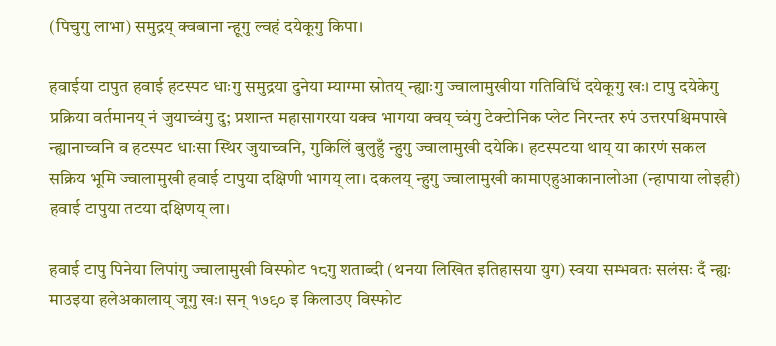(पिचुगु लाभा) समुद्रय् क्वबाना न्हूगु ल्वहं दयेकूगु किपा।

हवाईया टापुत हवाई हटस्पट धाःगु समुद्रया दुनेया म्याग्मा स्रोतय् न्ह्याःगु ज्वालामुखीया गतिविधिं दयेकूगु खः। टापु दयेकेगु प्रक्रिया वर्तमानय् नं जुयाच्वंगु दु; प्रशान्त महासागरया यक्व भागया क्वय् च्वंगु टेक्टोनिक प्लेट निरन्तर रुपं उत्तरपश्चिमपाखे न्ह्यानाच्वनि व हटस्पट धाःसा स्थिर जुयाच्वनि, गुकिलिं बुलुहुँ न्हुगु ज्वालामुखी दयेकि। हटस्पटया थाय् या कारणं सकल सक्रिय भूमि ज्वालामुखी हवाई टापुया दक्षिणी भागय् ला। दकलय् न्हुगु ज्वालामुखी कामाएहुआकानालोआ (न्हापाया लोइही) हवाई टापुया तटया दक्षिणय् ला।

हवाई टापु पिनेया लिपांगु ज्वालामुखी विस्फोट १८गु शताब्दी (थनया लिखित इतिहासया युग) स्वया सम्भवतः सलंसः दँ न्ह्यः माउइया हलेअकालाय् जूगु खः। सन् १७९० इ किलाउए विस्फोट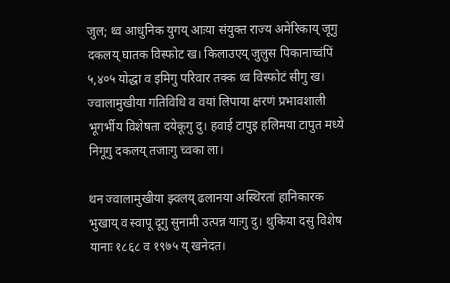जुल; थ्व आधुनिक युगय् आःया संयुक्त राज्य अमेरिकाय् जूगु दकलय् घातक विस्फोट ख। किलाउएय् जुलुस पिकानाच्वंपिं ५,४०५ योद्धा व इमिगु परिवार तक्क थ्व विस्फोटं सीगु ख। ज्वालामुखीया गतिविधि व वयां लिपाया क्षरणं प्रभावशाली भूगर्भीय विशेषता दयेकूगु दु। हवाई टापुइ हलिमया टापुत मध्ये निगूगु दकलय् तजाःगु च्वका ला।

थन ज्वालामुखीया झ्वलय् ढलानया अस्थिरतां हानिकारक भुखाय् व स्वापू दूगु सुनामी उत्पन्न याःगु दु। थुकिया दसु विशेष यानाः १८६८ व १९७५ य् खनेदत।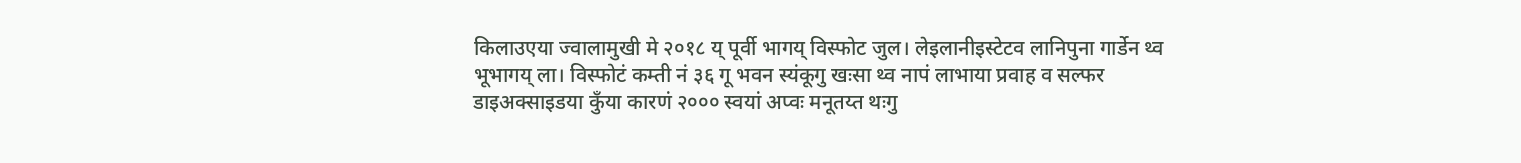किलाउएया ज्वालामुखी मे २०१८ य् पूर्वी भागय् विस्फोट जुल। लेइलानीइस्टेटव लानिपुना गार्डेन थ्व भूभागय् ला। विस्फोटं कम्ती नं ३६ गू भवन स्यंकूगु खःसा थ्व नापं लाभाया प्रवाह व सल्फर डाइअक्साइडया कुँया कारणं २००० स्वयां अप्वः मनूतय्त थःगु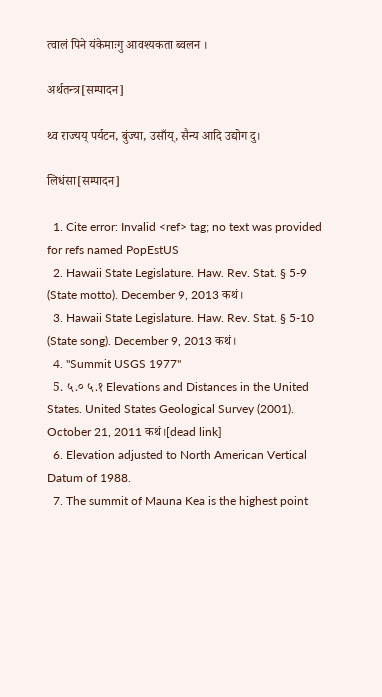त्वालं पिने यंकेमाःगु आवश्यकता ब्वलन ।

अर्थतन्त्र[सम्पादन]

थ्व राज्यय् पर्यटन, बुंज्या, उसाँय्, सैन्य आदि उद्योग दु।

लिधंसा[सम्पादन]

  1. Cite error: Invalid <ref> tag; no text was provided for refs named PopEstUS
  2. Hawaii State Legislature. Haw. Rev. Stat. § 5-9 (State motto). December 9, 2013 कथं।
  3. Hawaii State Legislature. Haw. Rev. Stat. § 5-10 (State song). December 9, 2013 कथं।
  4. "Summit USGS 1977"
  5. ५.० ५.१ Elevations and Distances in the United States. United States Geological Survey (2001). October 21, 2011 कथं।[dead link]
  6. Elevation adjusted to North American Vertical Datum of 1988.
  7. The summit of Mauna Kea is the highest point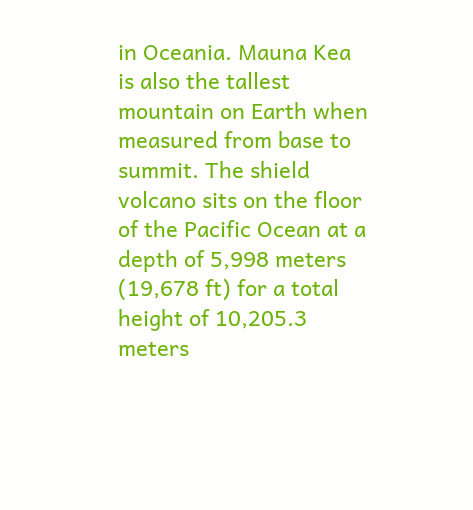in Oceania. Mauna Kea is also the tallest mountain on Earth when measured from base to summit. The shield volcano sits on the floor of the Pacific Ocean at a depth of 5,998 meters (19,678 ft) for a total height of 10,205.3 meters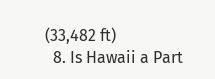(33,482 ft)
  8. Is Hawaii a Part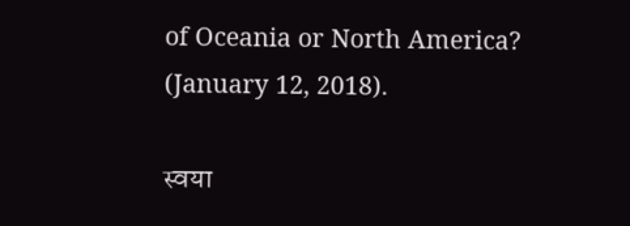of Oceania or North America? (January 12, 2018).

स्वया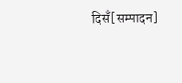दिसँ[सम्पादन]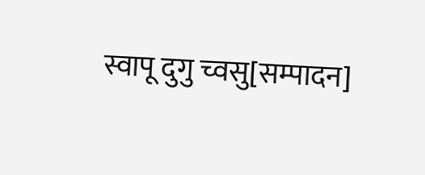स्वापू दुगु च्वसु[सम्पादन]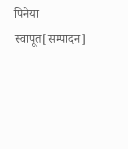पिनेया स्वापूत[सम्पादन]